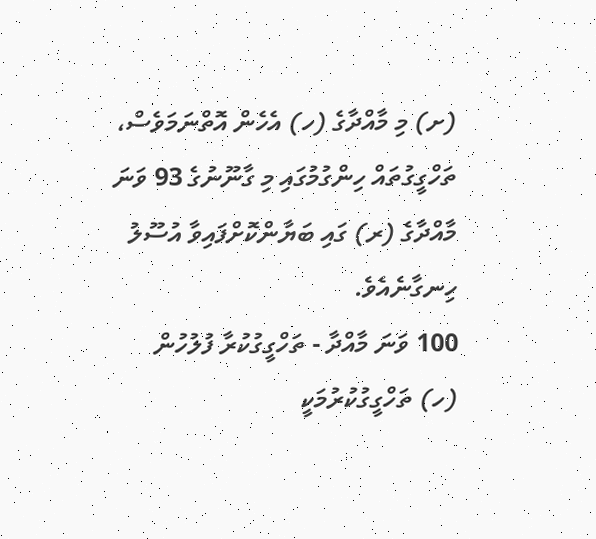(ށ) މި މާއްދާގެ (ހ) އެހެން އޮތްނަމަވެސް، ތަހްގީގުތައް ހިންގުމުގައި މި ގާނޫނުގެ 93 ވަނަ މާއްދާގެ (ރ) ގައި ބަޔާންކޮށްފައިވާ އުސޫލު ހިނގާނެއެވެ.
100 ވަނަ މާއްދާ - ތަހްގީގުކުރާ ފުލުހުން
(ހ) ތަހްގީގުކުރުމަކީ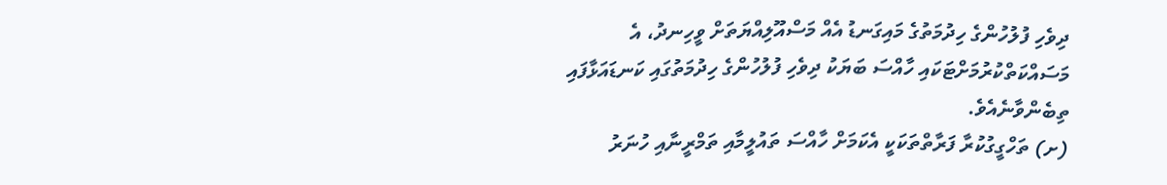ދިވެހި ފުލުހުންގެ ހިދުމަތުގެ މައިގަނޑު އެއް މަސްއޫލިއްޔަތަށް ވީހިނދު، އެ މަސައްކަތްކުރުމަށްޓަކައި ހާއްސަ ބަޔަކު ދިވެހި ފުލުހުންގެ ހިދުމަތުގައި ކަނޑައަޅާފައި ތިބެންވާނެއެވެ.
(ށ) ތަހްގީގުކުރާ ފަރާތްތަކަކީ އެކަމަށް ހާއްސަ ތައުލީމާއި ތަމްރީނާއި ހުނަރު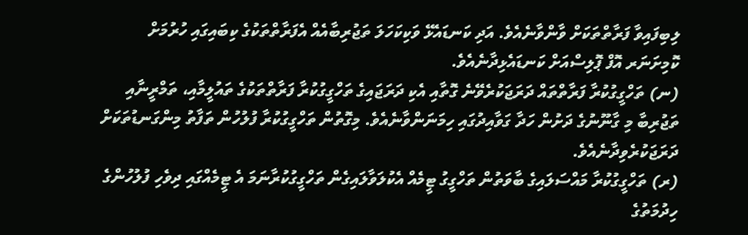ލިބިފައިވާ ފަރާތްތަކަށް ވާންވާނެއެވެ. އަދި ކަނޑައެޅޭ ވަކިކަހަލަ ތަޖުރިބާއެއް އެފަރާތްތަކުގެ ކިބައިގައި ހުރުމަށް ކޮމިށަނަރ އޮފް ޕޮލިސްއަށް ކަނޑައެޅިދާނެއެވެ.
(ނ) ތަހްގީގުކުރާ ފަރާތްތައް ދަރަޖަކުރެވޭނެ ގޮތާއި އެކި ދަރަޖައިގެ ތަހްގީގުކުރާ ފަރާތްތަކުގެ ތައުލީމާއި، ތަމްރީނާއި ތަޖުރިބާ މި ގާނޫނުގެ ދަށުން ހަދާ ގަވާއިދުގައި ހިމަނަންވާނެއެވެ. މިގޮތުން ތަހްގީގުކުރާ ފުލުހުން ތަފާތު މިންގަނޑުތަކަށް ދަރަޖަކުރެވިދާނެއެވެ.
(ރ) ތަހްގީގުކުރާ މައްސަލައިގެ ބާވަތުން ތަހްގީގު ޓީމެއް އެކުލަވާލައިގެން ތަހްގީގުކުރާނަމަ އެ ޓީމެއްގައި ދިވެހި ފުލުހުންގެ ހިދުމަތުގެ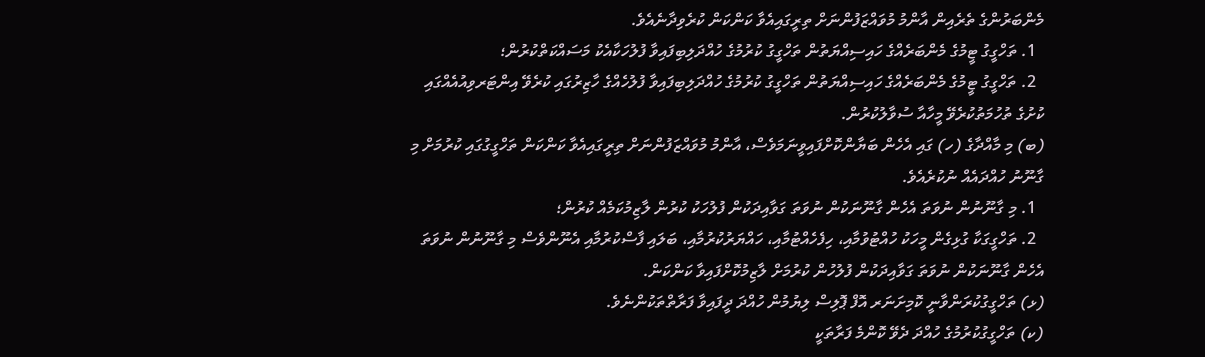މެންބަރުންގެ ތެރެއިން އާންމު މުވައްޒަފުންނަށް ތިރީގައިއެވާ ކަންކަން ކުރެވިދާނެއެވެ.
  1. ތަހްގީގު ޓީމުގެ މެންބަރެއްގެ ހައިސިއްޔަތުން ތަހްގީގު ކުރުމުގެ ހުއްދަލިބިފައިވާ ފުލުހަކާއެކު މަސައްކަތްކުރުން؛
  2. ތަހްގީގު ޓީމުގެ މެންބަރެއްގެ ހައިސިއްޔަތުން ތަހްގީގު ކުރުމުގެ ހުއްދަލިބިފައިވާ ފުލުހެއްގެ ހާޒިރުގައި ކުރެވޭ އިންޓަރވިއުއެއްގައި ކުށުގެ ތުހުމަތުކުރެވޭ މީހާއާ ސުވާލުކުރުން.
(ބ) މި މާއްދާގެ (ހ) ގައި އެހެން ބަޔާންކޮށްފައިވީނަމަވެސް، އާންމު މުވައްޒަފުންނަށް ތިރީގައިއެވާ ކަންކަން ތަހްގީގުގައި ކުރުމަށް މި ގާނޫނު ހުއްދައެއް ނުކުރެއެވެ.
  1. މި ގާނޫނުން ނުވަތަ އެހެން ގާނޫނަކުން ނުވަތަ ގަވާއިދަކުން ފުލުހަކު ކުރުން ލާޒިމުކަމެއް ކުރުން؛
  2. ތަހްގީގަކާ ގުޅިގެން މީހަކު ހުއްޓުވުމާއި، ހިފެހެއްޓުމާއި، ހައްޔަރުކުރުމާއި، ބަލައި ފާސްކުރުމާއި އެނޫންވެސް މި ގާނޫނުން ނުވަތަ އެހެން ގާނޫނަކުން ނުވަތަ ގަވާއިދަކުން ފުލުހުން ކުރުމަށް ލާޒިމުކޮށްފައިވާ ކަންކަން.
(ޅ) ތަހްގީގުކުރަންވާނީ ކޮމިށަނަރ އޮފް ޕޮލިސް ލިޔުމުން ހުއްދަ ދީފައިވާ ފަރާތްތަކުންނެވެ.
(ކ) ތަހްގީގުކުރުމުގެ ހުއްދަ ދެވޭ ކޮންމެ ފަރާތަކީ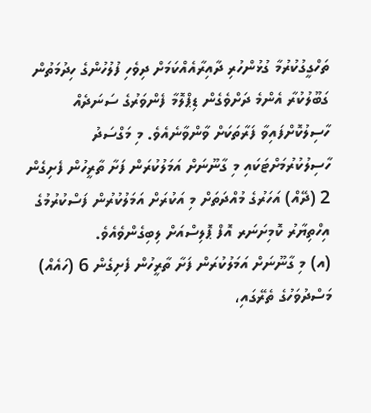ތަހްގީގުކުރުމާ ގުޅުންހުރި ދާއިރާއެއްކަމަށް ދިވެހި ފުލުހުންގެ ހިދުމަތުން ގަބޫލުކުރާ އެންމެ ދަށްވެގެން ޑިޕްލޮމާ ފެންވަރުގެ ސަނަދެއް ހާސިލުކޮށްފައިވާ ފަރާތަކަށް ވާންވާނެއެވެ. މި މަގްސަދު ހާސިލުކުރުމަށްޓަކައި މި ގާނޫނަށް އަމަލުކުރަން ފަށާ ތާރީހުން ފެށިގެން 2 (ދޭއް) އަހަރުގެ މުއްދަތަށް މި އަކުރަށް އަމަލުކުރުން ފަސްކުރުމުގެ އިހްތިޔާރު ކޮމިށަނަރ އޮފް ޕޮލިސްއަށް ލިބިގެންވެއެވެ.
(އ) މި ގާނޫނަށް އަމަލުކުރަން ފަށާ ތާރީހުން ފެށިގެން 6 (ހައެއް) މަސްދުވަހުގެ ތެރޭގައި،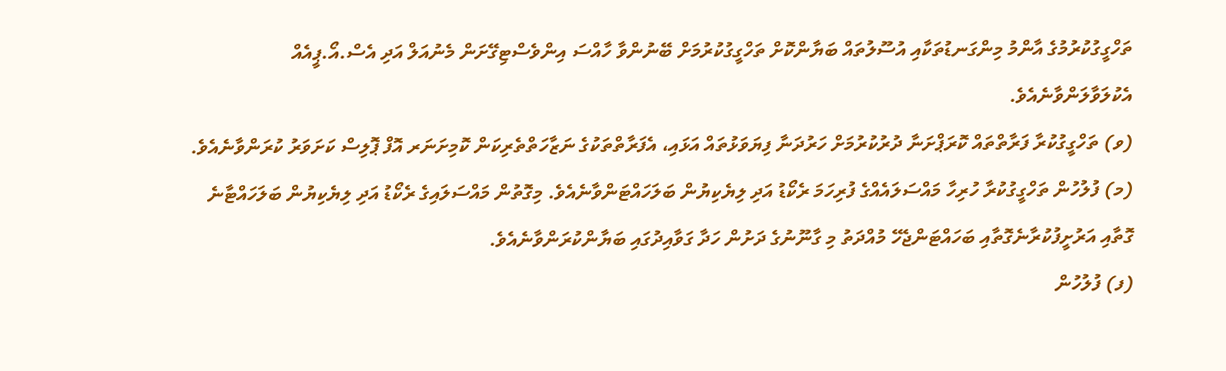ތަހްގީގުކުރުމުގެ އާންމު މިންގަނޑުތަކާއި އުސޫލުތައް ބަޔާންކޮށް ތަހްގީގުކުރުމަށް ބޭނުންވާ ހާއްސަ އިންވެސްޓިގޭށަން މެނުއަލް އަދި އެސް.އޯ.ޕީއެއް އެކުލަވާލަންވާނެއެވެ.
(ވ) ތަހްގީގުކުރާ ފަރާތްތައް ކޮރަޕްށަނާ ދުރުކުރުމަށް ހަރުދަނާ ފިޔަވަޅުތައް އަޅައި، އެފަރާތްތަކުގެ ނަޒާހަތްތެރިކަން ކޮމިށަނަރ އޮފް ޕޮލިސް ކަށަވަރު ކުރަންވާނެއެވެ.
(މ) ފުލުހުން ތަހްގީގުކުރާ ހުރިހާ މައްސަލައެއްގެ ފުރިހަމަ ރެކޯޑު އަދި ލިޔެކިޔުން ބަލަހައްޓަންވާނެއެވެ. މިގޮތުން މައްސަލައިގެ ރެކޯޑު އަދި ލިޔެކިޔުން ބަލަހައްޓާނެ ގޮތާއި އަރުށީފުކުރާނެގޮތާއި ބަހައްޓަންޖެހޭ މުއްދަތު މި ގާނޫނުގެ ދަށުން ހަދާ ގަވާއިދުގައި ބަޔާންކުރަންވާނެއެވެ.
(ފ) ފުލުހުން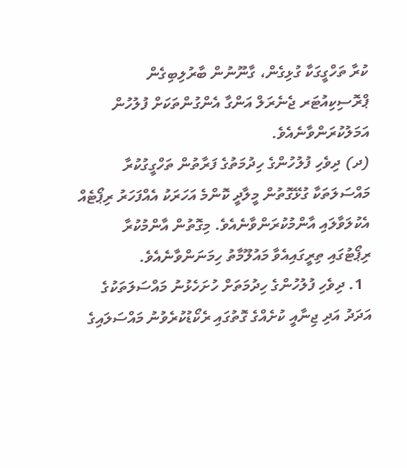ކުރާ ތަހްގީގަކާ ގުޅިގެން، ގާނޫނުން ބާރުލިބިގެން ޕްރޮސިކިއުޓަރ ޖެނެރަލް އަންގާ އެންގުންތަކަށް ފުލުހުން އަމަލުކުރަންވާނެއެވެ.
(ދ) ދިވެހި ފުލުހުންގެ ހިދުމަތުގެ ފަރާތުން ތަހްގީގުކުރާ މައްސަލަތަކާ ގުޅޭގޮތުން މީލާދީ ކޮންމެ އަހަރަކު އެއްފަހަރު ރިޕޯޓެއް އެކުލަވާލައި އާންމުކުރަންވާނެއެވެ. މިގޮތުން އާންމުކުރާ ރިޕޯޓުގައި ތިރީގައިއެވާ މައުލޫމާތު ހިމަނަންވާނެއެވެ.
  1. ދިވެހި ފުލުހުންގެ ހިދުމަތަށް ހުށަހެޅުނު މައްސަލަތަކުގެ އަދަދު އަދި ޖިނާއީ ކުށެއްގެ ގޮތުގައި ރެކޯޑުކުރެވުނު މައްސަލައިގެ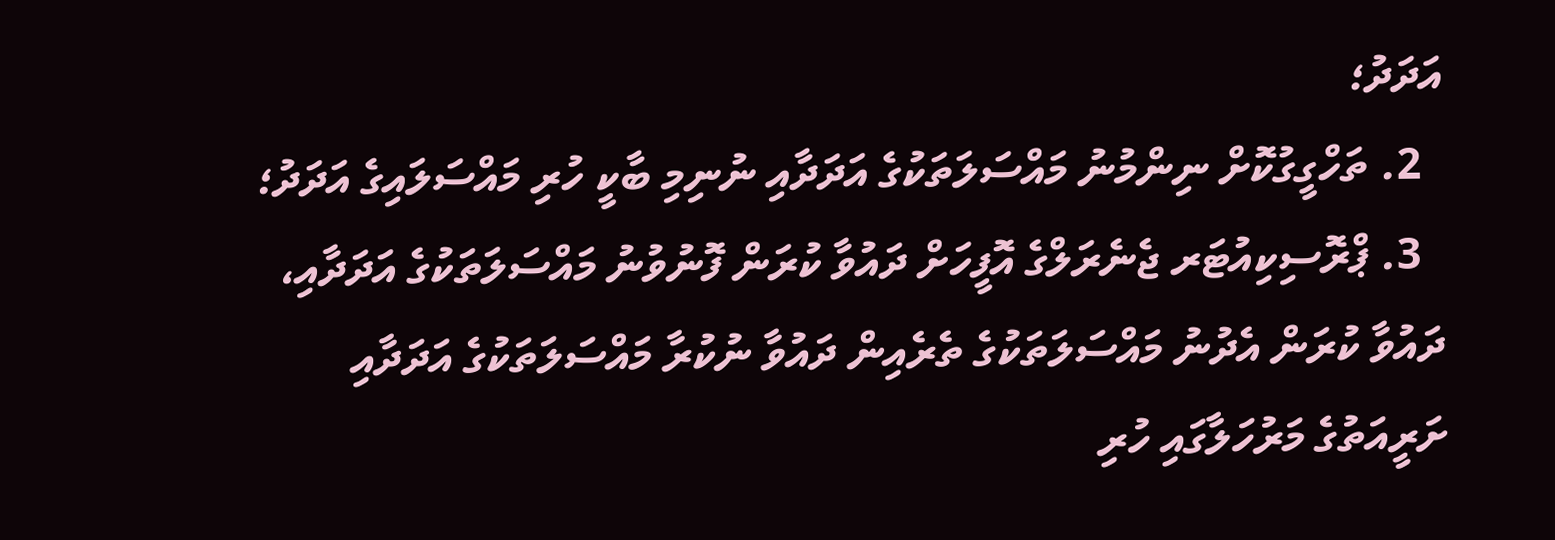އަދަދު؛
  2. ތަހްގީގުކޮށް ނިންމުނު މައްސަލަތަކުގެ އަދަދާއި ނުނިމި ބާކީ ހުރި މައްސަލައިގެ އަދަދު؛
  3. ޕްރޮސިކިއުޓަރ ޖެނެރަލްގެ އޮފީހަށް ދައުވާ ކުރަން ފޮނުވުނު މައްސަލަތަކުގެ އަދަދާއި، ދައުވާ ކުރަން އެދުނު މައްސަލަތަކުގެ ތެރެއިން ދައުވާ ނުކުރާ މައްސަލަތަކުގެ އަދަދާއި ށަރީއަތުގެ މަރުހަލާގައި ހުރި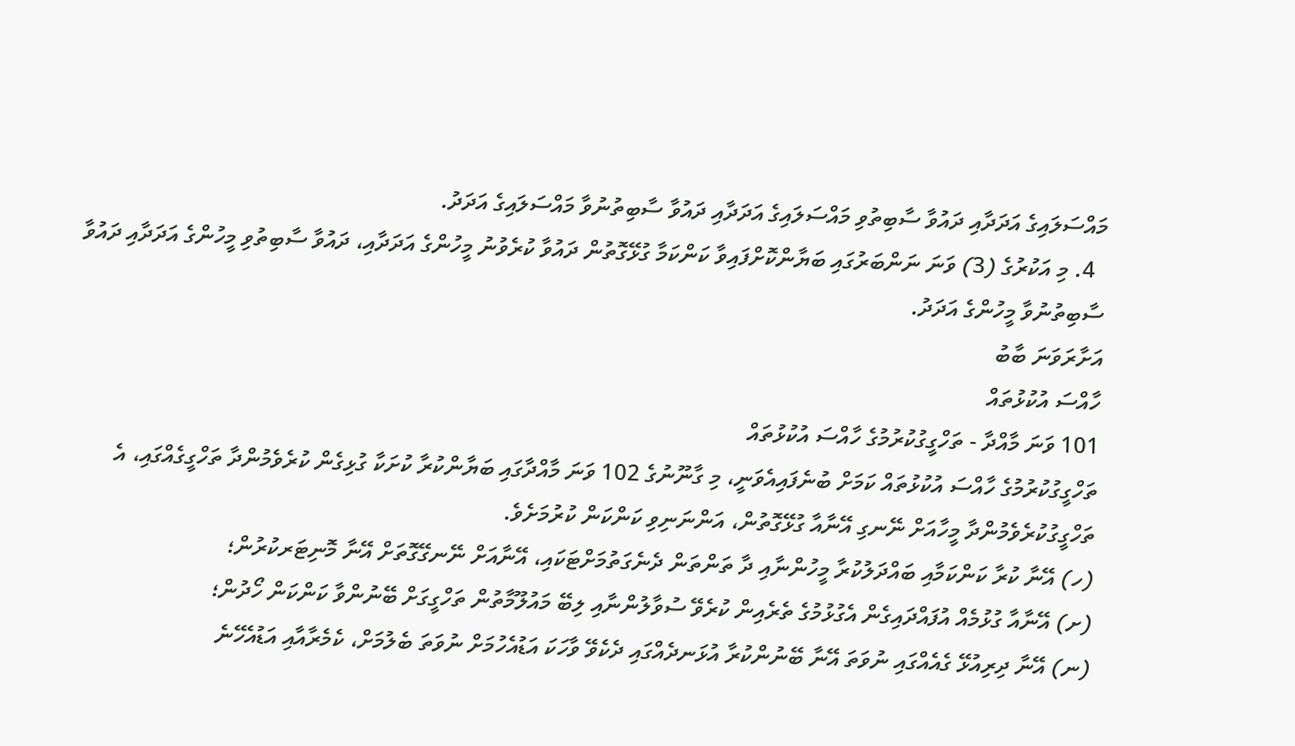މައްސަލައިގެ އަދަދާއި ދައުވާ ސާބިތުވި މައްސަލައިގެ އަދަދާއި ދައުވާ ސާބިތުނުވާ މައްސަލައިގެ އަދަދު.
  4. މި އަކުރުގެ (3) ވަނަ ނަންބަރުގައި ބަޔާންކޮށްފައިވާ ކަންކަމާ ގުޅޭގޮތުން ދައުވާ ކުރެވުނު މީހުންގެ އަދަދާއި، ދައުވާ ސާބިތުވި މީހުންގެ އަދަދާއި ދައުވާ ސާބިތުނުވާ މީހުންގެ އަދަދު.
އަށާރަވަނަ ބާބު
ހާއްސަ އުކުޅުތައް
101 ވަނަ މާއްދާ - ތަހްގީގުކުރުމުގެ ހާއްސަ އުކުޅުތައް
ތަހްގީގުކުރުމުގެ ހާއްސަ އުކުޅުތައް ކަމަށް ބުނެފައިއެވަނީ، މި ގާނޫނުގެ 102 ވަނަ މާއްދާގައި ބަޔާންކުރާ ކުށަކާ ގުޅިގެން ކުރެވެމުންދާ ތަހްގީގެއްގައި، އެ ތަހްގީގުކުރެވެމުންދާ މީހާއަށް ނޭނގި އޭނާއާ ގުޅޭގޮތުން، އަންނަނިވި ކަންކަން ކުރުމަށެވެ.
(ހ) އޭނާ ކުރާ ކަންކަމާއި ބައްދަލުކުރާ މީހުންނާއި ދާ ތަންތަން ދެނެގަތުމަށްޓަކައި، އޭނާއަށް ނޭނގޭގޮތަށް އޭނާ މޮނިޓަރކުރުން؛
(ށ) އޭނާއާ ގުޅުމެއް އުފައްދައިގެން އެގުޅުމުގެ ތެރެއިން ކުރެވޭ ސުވާލުންނާއި ލިބޭ މައުލޫމާތުން ތަހްގީގަށް ބޭނުންވާ ކަންކަން ހޯދުން؛
(ނ) އޭނާ ދިރިއުޅޭ ގެއެއްގައި ނުވަތަ އޭނާ ބޭނުންކުރާ އުޅަނދެއްގައި ދެކެވޭ ވާހަކަ އަޑުއެހުމަށް ނުވަތަ ބެލުމަށް، ކެމެރާއާއި އަޑުއެހޭނެ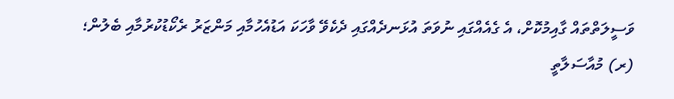ވަސީލަތްތައް ގާއިމުކޮށް، އެ ގެއެއްގައި ނުވަތަ އުޅަނދެއްގައި ދެކެވޭ ވާހަކަ އަޑުއެހުމާއި މަންޒަރު ރެކޯޑުކުރުމާއި ބެލުން؛
(ރ) މުއާސަލާތީ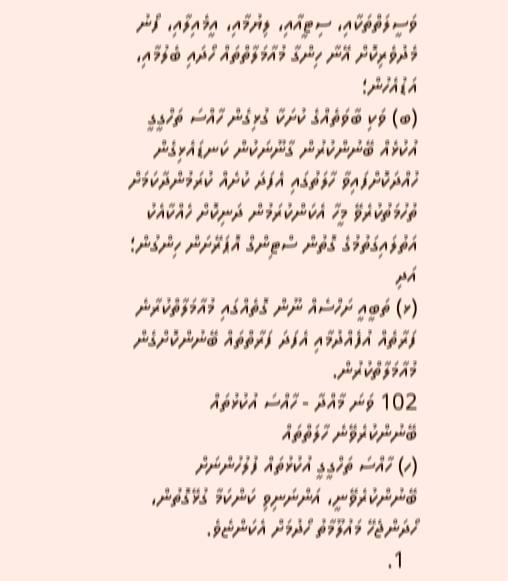ވަސީލަތްތަކާއި، ސިޓީއާއި، ލިޔުމާއި، އީމެއިލާއި، ފޯނު މެދުވެރިކޮށް އޭނާ ހިންގާ މުއާމަލާތްތައް ހޯދައި ބެލުމާއި، އަޑުއެހުން؛
(ބ) ވަކި ބާވަތެއްގެ ކުށަކާ ގުޅިގެން ހާއްސަ ތަހްގީގީ އުކުޅެއް ބޭނުންކުރުން ގާނޫނަކުން ކަނޑައެޅިގެން ހުއްދަކޮށްފައިވާ ހާލަތުގައި އެފަދަ ކުށެއް ކުރަމުންދާކަމަށް ތުހުމަތުކުރެވޭ މީހާ އެކަންކުރަމުން ދަނިކޮށް ހެއްކާއެކު އަތުލައިގަތުމުގެ ގޮތުން ސްޓިންގް އޮޕަރޭށަން ހިންގުން؛ އަދި
(ޅ) ތަބީއީ ށަހްސެއް ނޫން ގޮތެއްގައި މުއާމަލާތްކުރާނެ ފަރާތެއް އުފެއްދުމާއި އެފަދަ ފަރާތްތައް ބޭނުންކޮށްގެން މުއާމަލާތްކުރުން.
102 ވަނަ މާއްދާ - ހާއްސަ އުކުޅުތައް ބޭނުންކުރެވޭނެ ހާލަތްތައް
(ހ) ހާއްސަ ތަހްގީގީ އުކުޅުތައް ފުލުހުންނަށް ބޭނުންކުރެވޭނީ، އަންނަނިވި ކަންކަމާ ގުޅޭގޮތުން، ހޯދަންޖެހޭ މައުލޫމާތު ހޯދުމަށް އެކަންޏެވެ.
  1.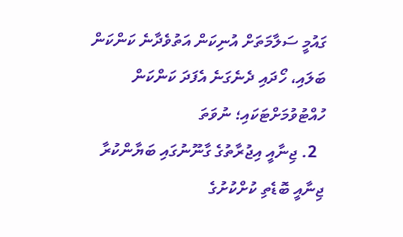ގައުމީ ސަލާމަތަށް އުނިކަން އަތުވެދާނެ ކަންކަން ބަލައި، ހޯދައި ދެނެގަނެ އެފަދަ ކަންކަން ހުއްޓުވުމަށްޓަކައި؛ ނުވަތަ
  2. ޖިނާއީ އިޖުރާތުގެ ގާނޫނުގައި ބަޔާންކުރާ ޖިނާއީ ބޮޑެތި ކުށްކުށުގެ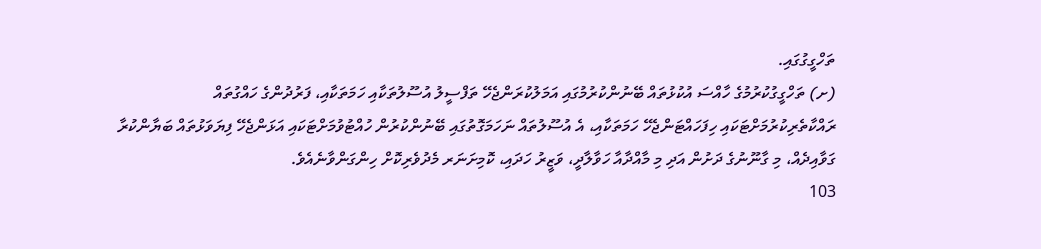ތަހްގީގުގައި.
(ށ) ތަހްގީގުކުރުމުގެ ހާއްސަ އުކުޅުތައް ބޭނުންކުރުމުގައި އަމަލުކުރަންޖެހޭ ތަފްސީލު އުސޫލުތަކާއި ހަމަތަކާއި، ފަރުދުންގެ ހައްގުތައް ރައްކާތެރިކުރުމަށްޓަކައި ހިފަހައްޓަންޖެހޭ ހަމަތަކާއި، އެ އުސޫލުތައް ނަހަމަގޮތުގައި ބޭނުންކުރުން ހުއްޓުވުމަށްޓަކައި އަޅަންޖެހޭ ފިޔަވަޅުތައް ބަޔާންކުރާ ގަވާއިދެއް، މި ގާނޫނުގެ ދަށުން އަދި މި މާއްދާއާ ހަވާލާދީ، ވަޒީރު ހަދައި، ކޮމިށަނަރ މެދުވެރިކޮށް ހިންގަންވާނެއެވެ.
103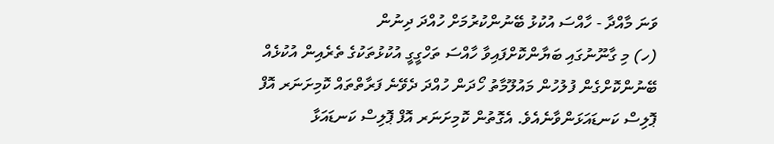ވަނަ މާއްދާ - ހާއްސަ އުކުޅު ބޭނުންކުރުމަށް ހުއްދަ ދިނުން
(ހ) މި ގާނޫނުގައި ބަޔާންކޮށްފައިވާ ހާއްސަ ތަހްގީގީ އުކުޅުތަކުގެ ތެރެއިން އުކުޅެއް ބޭނުންކޮށްގެން ފުލުހުން މައުލޫމާތު ހޯދަން ހުއްދަ ދެވޭނެ ފަރާތްތައް ކޮމިށަނަރ އޮފް ޕޮލިސް ކަނޑައަޅަންވާނެއެވެ. އެގޮތުން ކޮމިށަނަރ އޮފް ޕޮލިސް ކަނޑައަޅާ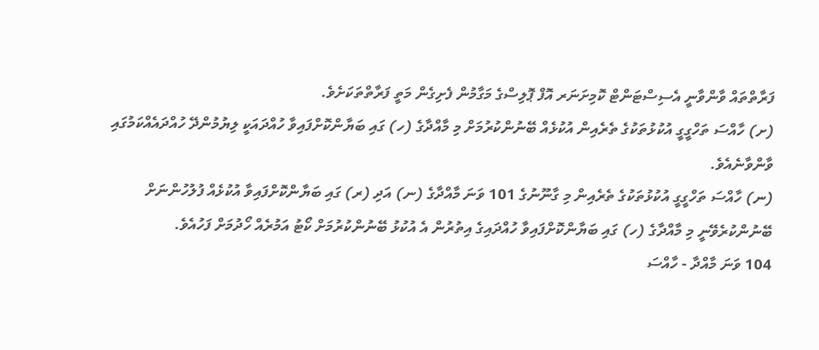ފަރާތްތައް ވާންވާނީ އެސިސްޓަންޓް ކޮމިށަނަރ އޮފް ޕޮލިސްގެ މަގާމުން ފެށިގެން މަތީ ފަރާތްތަކަށެވެ.
(ށ) ހާއްސަ ތަހްގީގީ އުކުޅުތަކުގެ ތެރެއިން އުކުޅެއް ބޭނުންކުރުމަށް މި މާއްދާގެ (ހ) ގައި ބަޔާންކޮށްފައިވާ ހުއްދައަކީ ލިޔުމުންދޭ ހުއްދައެއްކަމުގައި ވާންވާނެއެވެ.
(ނ) ހާއްސަ ތަހްގީގީ އުކުޅުތަކުގެ ތެރެއިން މި ގާނޫނުގެ 101 ވަނަ މާއްދާގެ (ނ) އަދި (ރ) ގައި ބަޔާންކޮށްފައިވާ އުކުޅެއް ފުލުހުންނަށް ބޭނުންކުރެވޭނީ މި މާއްދާގެ (ހ) ގައި ބަޔާންކޮށްފައިވާ ހުއްދައިގެ އިތުރުން އެ އުކުޅު ބޭނުންކުރުމަށް ކޯޓު އަމުރެއް ހޯދުމަށް ފަހުއެވެ.
104 ވަނަ މާއްދާ - ހާއްސަ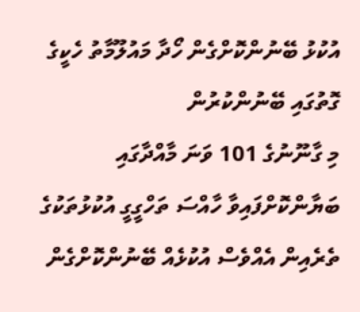އުކުޅު ބޭނުންކޮށްގެން ހޯދާ މައުލޫމާތު ހެކީގެ ގޮތުގައި ބޭނުންކުރުން
މި ގާނޫނުގެ 101 ވަނަ މާއްދާގައި ބަޔާންކޮށްފައިވާ ހާއްސަ ތަހްގީގީ އުކުޅުތަކުގެ ތެރެއިން އެއްވެސް އުކުޅެއް ބޭނުންކޮށްގެން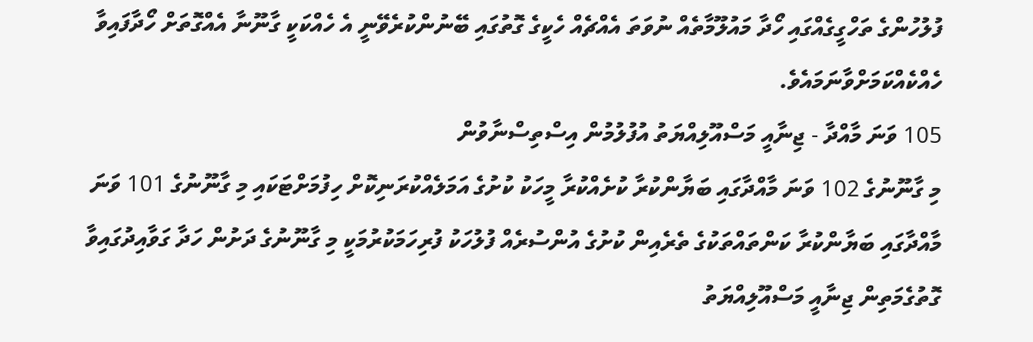ފުލުހުންގެ ތަހްގީގެއްގައި ހޯދާ މައުލޫމާތެއް ނުވަތަ އެއްޗެއް ހެކީގެ ގޮތުގައި ބޭނުންކުރެވޭނީ އެ ހެއްކަކީ ގާނޫނާ އެއްގޮތަށް ހޯދާފައިވާ ހެއްކެއްކަމަށްވާނަމައެވެ.
105 ވަނަ މާއްދާ - ޖިނާއީ މަސްއޫލިއްޔަތު އުފުލުމުން އިސްތިސްނާވުން
މި ގާނޫނުގެ 102 ވަނަ މާއްދާގައި ބަޔާންކުރާ ކުށެއްކުރާ މީހަކު ކުށުގެ އަމަލެއްކުރަނިކޮށް ހިފުމަށްޓަކައި މި ގާނޫނުގެ 101 ވަނަ މާއްދާގައި ބަޔާންކުރާ ކަންތައްތަކުގެ ތެރެއިން ކުށުގެ އުންސުރެއް ފުލުހަކު ފުރިހަމަކުރުމަކީ މި ގާނޫނުގެ ދަށުން ހަދާ ގަވާއިދުގައިވާ ގޮތުގެމަތިން ޖިނާއީ މަސްއޫލިއްޔަތު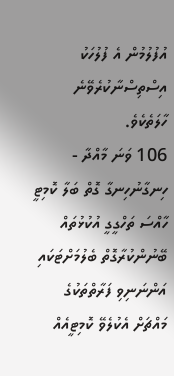އުފުލުމުން އެ ފުލުހަކު އިސްތިސްނާކުރެވޭނެ ހާލަތެކެވެ.
106 ވަނަ މާއްދާ - ހިނގާނުހިނގާ ގޮތް ބަލާ ކޮމިޓީ
ހާއްސަ ތަހްގީގީ އުކުޅުތައް ބޭނުންކުރާގޮތް ބެލުމަށްޓަކައި އަންނަނިވި ފަރާތްތަކުގެ މައްޗަށް އެކުލެވޭ ކޮމިޓީއެއް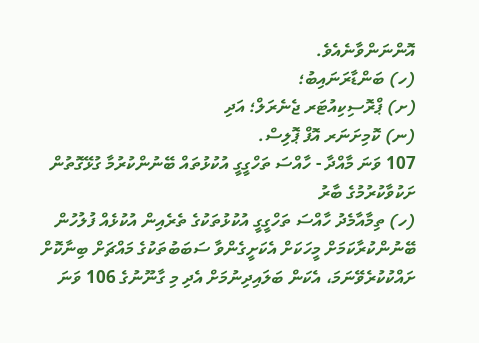އޮންނަންވާނެއެވެ.
(ހ) ބަންޑާރަނައިބު؛
(ށ) ޕްރޮސިކިއުޓަރ ޖެނެރަލް؛ އަދި
(ނ) ކޮމިށަނަރ އޮފް ޕޮލިސް.
107 ވަނަ މާއްދާ - ހާއްސަ ތަހްގީގީ އުކުޅުތައް ބޭނުންކުރުމާ ގުޅޭގޮތުން ށަކުވާކުރުމުގެ ބާރު
(ހ) ތިމާއާމެދު ހާއްސަ ތަހްގީގީ އުކުޅުތަކުގެ ތެރެއިން އުކުޅެއް ފުލުހުން ބޭނުންކުރާކަމަށް މީހަކަށް އެކަށީގެންވާ ސަބަބުތަކުގެ މައްޗަށް ބިނާކޮށް ށައްކުކުރެވޭނަމަ، އެކަން ބަލައިދިނުމަށް އެދި މި ގާނޫނުގެ 106 ވަނަ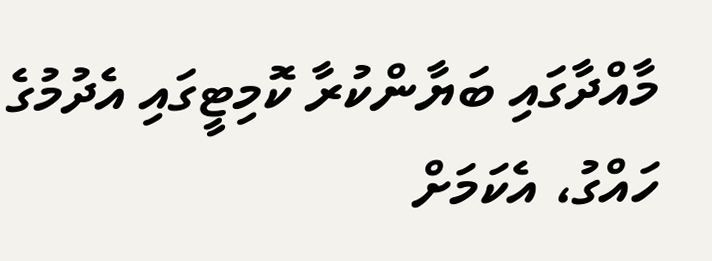މާއްދާގައި ބަޔާންކުރާ ކޮމިޓީގައި އެދުމުގެ ހައްގު، އެކަމަށް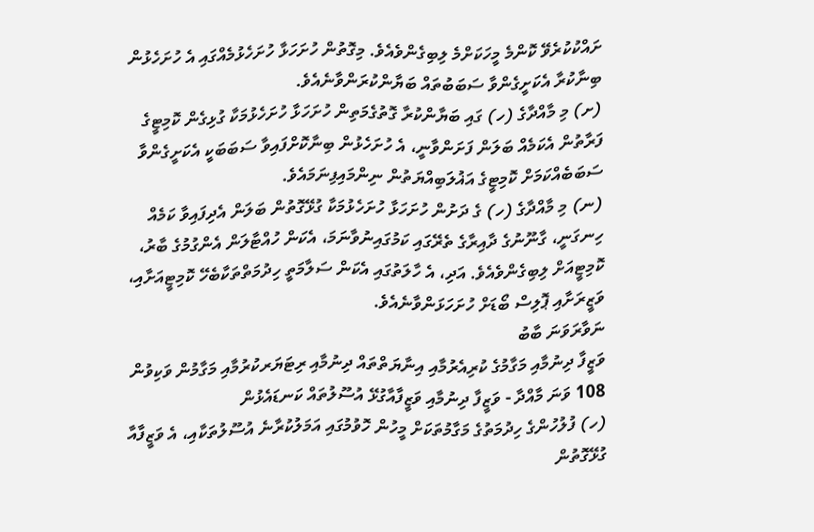ށައްކުކުރެވޭ ކޮންމެ މީހަކަށްމެ ލިބިގެންވެއެވެ. މިގޮތުން ހުށަހަޅާ ހުށަހެޅުމެއްގައި އެ ހުށަހެޅުން ބިނާކުރާ އެކަށީގެންވާ ސަބަބުތައް ބަޔާންކުރަންވާނެއެވެ.
(ށ) މި މާއްދާގެ (ހ) ގައި ބަޔާންކުރާ ގޮތުގެމަތިން ހުށަހަޅާ ހުށަހެޅުމަކާ ގުޅިގެން ކޮމިޓީގެ ފަރާތުން އެކަމެއް ބަލަން ފަށަންވާނީ، އެ ހުށަހެޅުން ބިނާކޮށްފައިވާ ސަބަބަކީ އެކަށީގެންވާ ސަބަބެއްކަމަށް ކޮމިޓީގެ އަޣުލަބިއްޔަތުން ނިންމައިފިނަމައެވެ.
(ނ) މި މާއްދާގެ (ހ) ގެ ދަށުން ހުށަހަޅާ ހުށަހެޅުމަކާ ގުޅޭގޮތުން ބަލަން އެދިފައިވާ ކަމެއް ހިނގަނީ، ގާނޫނުގެ ދާއިރާގެ ތެރޭގައި ކަމުގައިނުވާނަމަ، އެކަން ހުއްޓާލަން އެންގުމުގެ ބާރު، ކޮމިޓީއަށް ލިބިގެންވެއެވެ. އަދި، އެ ހާލަތުގައި އެކަން ސަލާމަތީ ހިދުމަތްތަކާބެހޭ ކޮމިޓީއަށާއި، ވަޒީރަށާއި ޕޮލިސް ބޯޑަށް ހުށަހަޅަންވާނެއެވެ.
ނަވާރަވަނަ ބާބު
ވަޒީފާ ދިނުމާއި މަގާމުގެ ކުރިއެރުމާއި އިނާޔަތްތައް ދިނުމާއި ރިޓަޔަރކުރުމާއި މަގާމުން ވަކިވުން
108 ވަނަ މާއްދާ - ވަޒީފާ ދިނުމާއި ވަޒީފާއާގުޅޭ އުސޫލުތައް ކަނޑައެޅުން
(ހ) ފުލުހުންގެ ހިދުމަތުގެ މަގާމުތަކަށް މީހުން ހޮވުމުގައި އަމަލުކުރާނެ އުސޫލުތަކާއި، އެ ވަޒީފާއާ ގުޅޭގޮތުން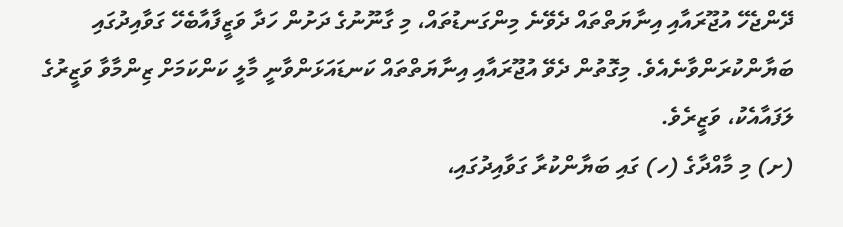ދޭންޖެހޭ އުޖޫރައާއި އިނާޔަތްތައް ދެވޭނެ މިންގަނޑުތައް، މި ގާނޫނުގެ ދަށުން ހަދާ ވަޒީފާއާބެހޭ ގަވާއިދުގައި ބަޔާންކުރަންވާނެއެވެ. މިގޮތުން ދެވޭ އުޖޫރައާއި އިނާޔަތްތައް ކަނޑައަޅަންވާނީ މާލީ ކަންކަމަށް ޒިންމާވާ ވަޒީރުގެ ލަފައާއެކު، ވަޒީރެވެ.
(ށ) މި މާއްދާގެ (ހ) ގައި ބަޔާންކުރާ ގަވާއިދުގައި،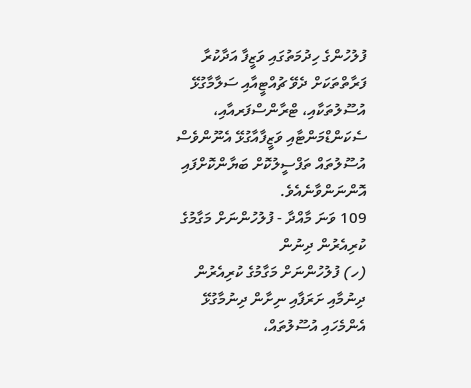ފުލުހުންގެ ހިދުމަތުގައި ވަޒީފާ އަދާކުރާ ފަރާތްތަކަށް ދެވޭ ޗުއްޓީއާއި ސަލާމާގުޅޭ އުސޫލުތަކާއި، ޓްރާންސްފަރއާއި، ސެކަންޑްމަންޓާއި ވަޒީފާއާގުޅޭ އެނޫންވެސް އުސޫލުތައް ތަފްސީލުކޮށް ބަޔާންކޮށްފައި އޮންނަންވާނެއެވެ.
109 ވަނަ މާއްދާ - ފުލުހުންނަށް މަގާމުގެ ކުރިއެރުން ދިނުން
(ހ) ފުލުހުންނަށް މަގާމުގެ ކުރިއެރުން ދިނުމާއި ށަރަފާއި ނިށާން ދިނުމާގުޅޭ އެންމެހައި އުސޫލުތައް،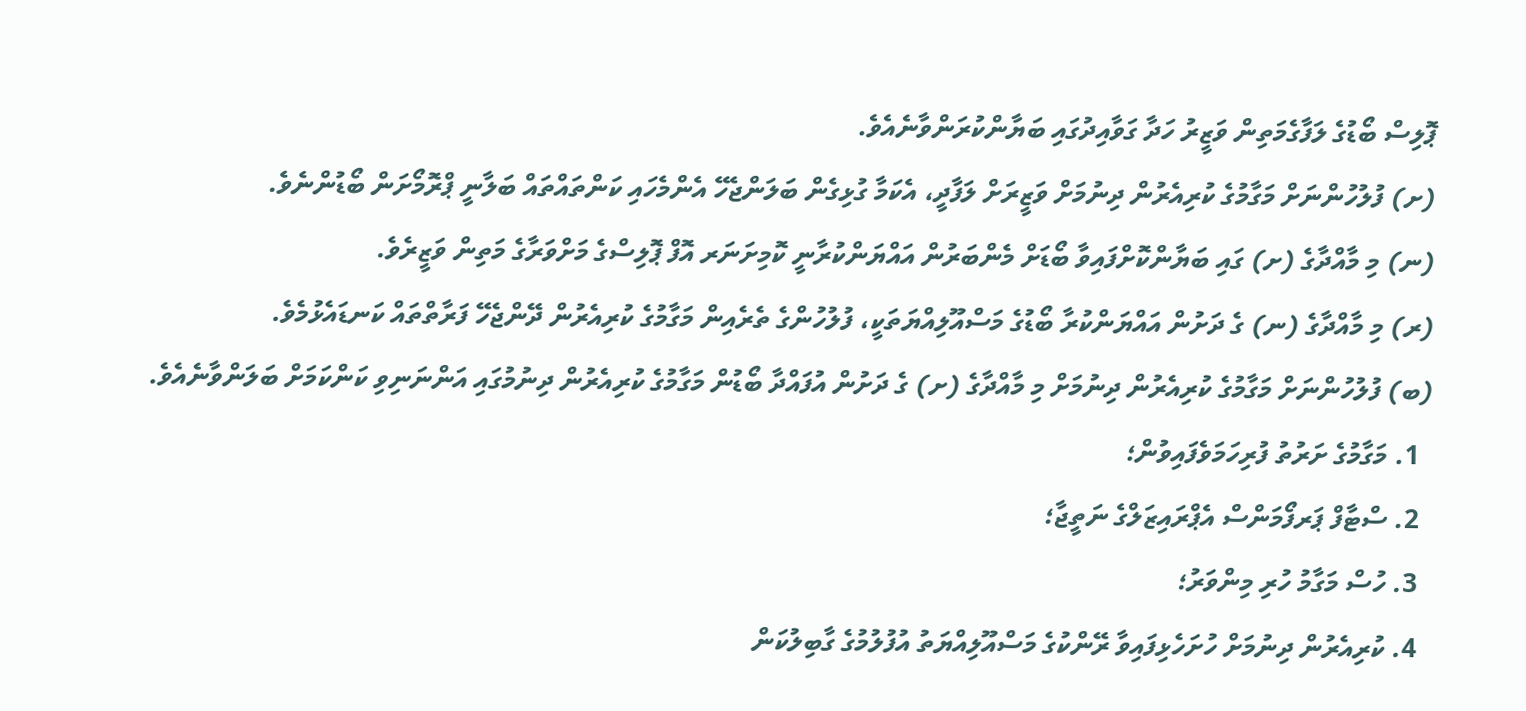ޕޮލިސް ބޯޑުގެ ލަފާގެމަތިން ވަޒީރު ހަދާ ގަވާއިދުގައި ބަޔާންކުރަންވާނެއެވެ.
(ށ) ފުލުހުންނަށް މަގާމުގެ ކުރިއެރުން ދިނުމަށް ވަޒީރަށް ލަފާދީ، އެކަމާ ގުޅިގެން ބަލަންޖެހޭ އެންމެހައި ކަންތައްތައް ބަލާނީ ޕްރޮމޯށަން ބޯޑުންނެވެ.
(ނ) މި މާއްދާގެ (ށ) ގައި ބަޔާންކޮށްފައިވާ ބޯޑަށް މެންބަރުން އައްޔަންކުރާނީ ކޮމިށަނަރ އޮފް ޕޮލިސްގެ މަށްވަރާގެ މަތިން ވަޒީރެވެ.
(ރ) މި މާއްދާގެ (ނ) ގެ ދަށުން އައްޔަންކުރާ ބޯޑުގެ މަސްއޫލިއްޔަތަކީ، ފުލުހުންގެ ތެރެއިން މަގާމުގެ ކުރިއެރުން ދޭންޖެހޭ ފަރާތްތައް ކަނޑައެޅުމެވެ.
(ބ) ފުލުހުންނަށް މަގާމުގެ ކުރިއެރުން ދިނުމަށް މި މާއްދާގެ (ށ) ގެ ދަށުން އުފައްދާ ބޯޑުން މަގާމުގެ ކުރިއެރުން ދިނުމުގައި އަންނަނިވި ކަންކަމަށް ބަލަންވާނެއެވެ.
  1. މަގާމުގެ ށަރުތު ފުރިހަމަވެފައިވުން؛
  2. ސްޓާފް ޕަރފޯމަންސް އެޕްރައިޒަލްގެ ނަތީޖާ؛
  3. ހުސް މަގާމު ހުރި މިންވަރު؛
  4. ކުރިއެރުން ދިނުމަށް ހުށަހެޅިފައިވާ ރޭންކުގެ މަސްއޫލިއްޔަތު އުފުލުމުގެ ގާބިލުކަން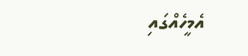އެމީހެއްގައި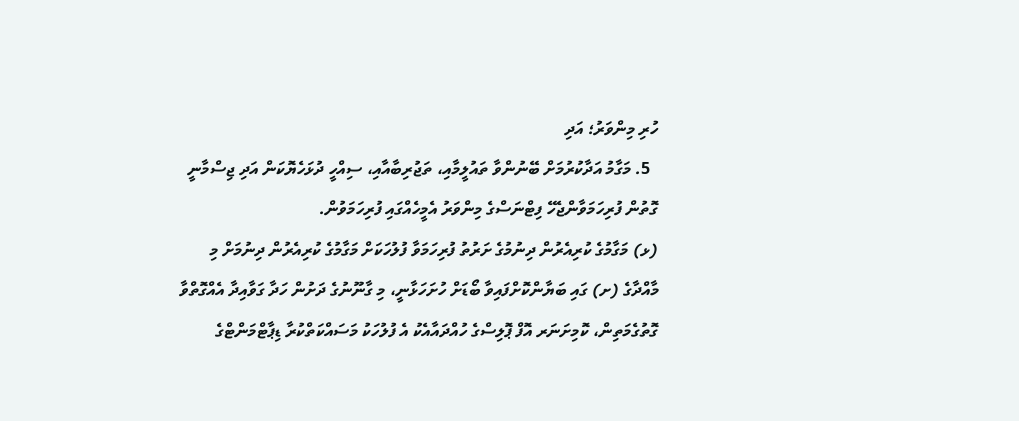ހުރި މިންވަރު؛ އަދި
  5. މަގާމު އަދާކުރުމަށް ބޭނުންވާ ތައުލީމާއި، ތަޖުރިބާއާއި، ސިއްހީ ދުޅަހެޔޮކަން އަދި ޖިސްމާނީ ގޮތުން ފުރިހަމަވާންޖެހޭ ފިޓްނަސްގެ މިންވަރު އެމީހެއްގައި ފުރިހަމަވުން.
(ޅ) މަގާމުގެ ކުރިއެރުން ދިނުމުގެ ށަރުތު ފުރިހަމަވާ ފުލުހަކަށް މަގާމުގެ ކުރިއެރުން ދިނުމަށް މި މާއްދާގެ (ށ) ގައި ބަޔާންކޮށްފައިވާ ބޯޑަށް ހުށަހަޅާނީ، މި ގާނޫނުގެ ދަށުން ހަދާ ގަވާއިދާ އެއްގޮތްވާ ގޮތުގެމަތިން، ކޮމިށަނަރ އޮފް ޕޮލިސްގެ ހުއްދައާއެކު އެ ފުލުހަކު މަސައްކަތްކުރާ ޑިޕާޓްމަންޓްގެ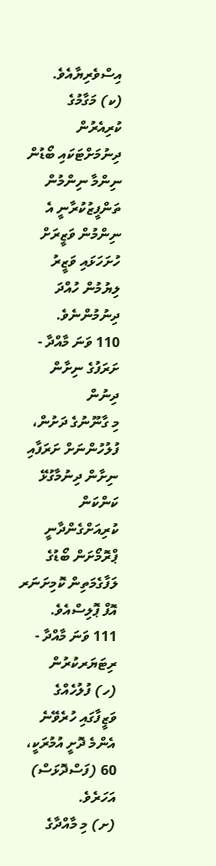އިސްވެރިޔާއެވެ.
(ކ) މަގާމުގެ ކުރިއެރުން ދިނުމަށްޓަކައި ބޯޑުން ނިންމާ ނިންމުން ތަންފީޒުކުރާނީ އެ ނިންމުން ވަޒީރަށް ހުށަހަޅައި ވަޒީރު ލިޔުމުން ހުއްދަ ދިނުމުންނެވެ.
110 ވަނަ މާއްދާ - ށަރަފުގެ ނިށާން ދިނުން
މި ގާނޫނުގެ ދަށުން، ފުލުހުންނަށް ށަރަފާއި ނިށާން ދިނުމާގުޅޭ ކަންކަން ކުރިއަށްގެންދާނީ ޕްރޮމޯށަން ބޯޑުގެ ލަފާގެމަތިން ކޮމިށަނަރ އޮފް ޕޮލިސްއެވެ.
111 ވަނަ މާއްދާ - ރިޓަޔަރކުރުން
(ހ) ފުލުހެއްގެ ވަޒީފާގައި ހުރެވޭނެ އެންމެ ދޮށީ އުމުރަކީ، 60 (ފަސްދޮޅަސް) އަހަރެވެ.
(ށ) މި މާއްދާގެ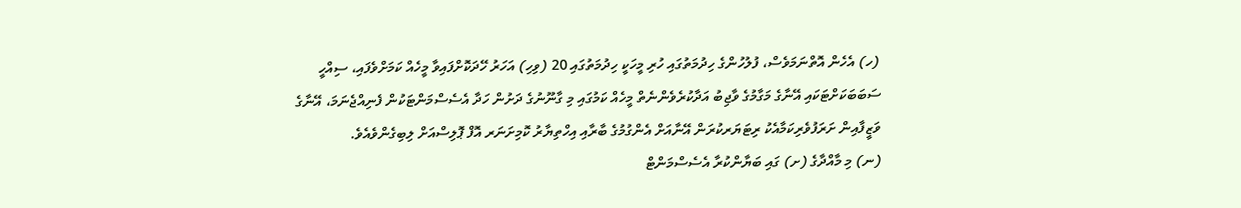(ހ) އެހެން އޮތްނަމަވެސް، ފުލުހުންގެ ހިދުމަތުގައި ހުރި މީހަކީ ހިދުމަތުގައި 20 (ވިހި) އަހަރު ހޭދަކޮށްފައިވާ މީހެއް ކަމަށްވެފައި، ސިއްހީ ސަބަބަކަށްޓަކައި އޭނާގެ މަގާމުގެ ވާޖިބު އަދާކުރެވެންނެތް މީހެއް ކަމުގައި މި ގާނޫނުގެ ދަށުން ހަދާ އެސެސްމަންޓަކުން ފެނިއްޖެނަމަ، އޭނާގެ ވަޒީފާއިން ށަރަފުވެރިކަމާއެކު ރިޓަޔަރކުރަން އޭނާއަށް އެންގުމުގެ ބާރާއި އިހްތިޔާރު ކޮމިށަނަރ އޮފް ޕޮލިސްއަށް ލިބިގެންވެއެވެ.
(ނ) މި މާއްދާގެ (ށ) ގައި ބަޔާންކުރާ އެސެސްމަންޓް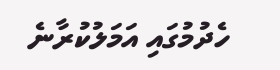ހެދުމުގައި އަމަލުކުރާނެ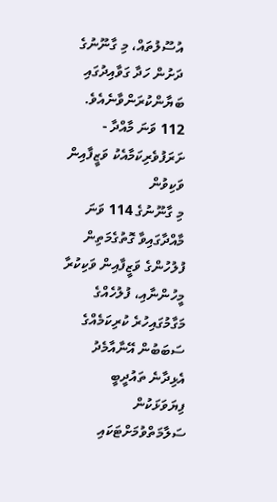އުސޫލުތައް، މި ގާނޫނުގެ ދަށުން ހަދާ ގަވާއިދުގައި ބަޔާންކުރަންވާނެއެވެ.
112 ވަނަ މާއްދާ - ށަރަފުވެރިކަމާއެކު ވަޒީފާއިން ވަކިވުން
މި ގާނޫނުގެ 114 ވަނަ މާއްދާގައިވާ ގޮތުގެމަތިން ފުލުހުންގެ ވަޒީފާއިން ވަކިކުރާ މީހުންނާއި، ފުލުހެއްގެ މަގާމުގައިހުރެ ކުރިކަމެއްގެ ސަބަބުން އޭނާއާމެދު އެޅިދާނެ ތައުދީބީ ފިޔަވަޅަކުން ސަލާމަތްވުމަށްޓަކައި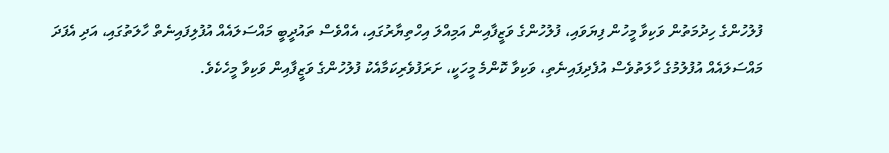ފުލުހުންގެ ހިދުމަތުން ވަކިވާ މީހުން ފިޔަވައި، ފުލުހުންގެ ވަޒީފާއިން އަމިއްލަ އިހްތިޔާރުގައި، އެއްވެސް ތައުދީބީ މައްސަލައެއް އުފުލިފައިނެތް ހާލަތުގައި، އަދި އެފަދަ މައްސަލައެއް އުފުލުމުގެ ހާލަތުވެސް އުފެދިފައިނެތި، ވަކިވާ ކޮންމެ މީހަކީ، ށަރަފުވެރިކަމާއެކު ފުލުހުންގެ ވަޒީފާއިން ވަކިވާ މީހެކެވެ.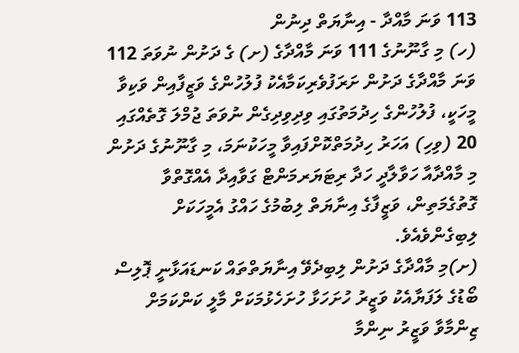113 ވަނަ މާއްދާ - އިނާޔަތް ދިނުން
(ހ) މި ގާނޫނުގެ 111 ވަނަ މާއްދާގެ (ށ) ގެ ދަށުން ނުވަތަ 112 ވަނަ މާއްދާގެ ދަށުން ށަރަފުވެރިކަމާއެކު ފުލުހުންގެ ވަޒީފާއިން ވަކިވާ މީހަކީ، ފުލުހުންގެ ހިދުމަތުގައި ވިދިވިދިގެން ނުވަތަ ޖުމްލަ ގޮތެއްގައި 20 (ވިހި) އަހަރު ހިދުމަތްކޮށްފައިވާ މީހަކުނަމަ، މި ގާނޫނުގެ ދަށުން މި މާއްދާއާ ހަވާލާދީ ހަދާ ރިޓަޔަރމަންޓް ގަވާއިދާ އެއްގޮތްވާ ގޮތުގެމަތިން، ވަޒީފާގެ އިނާޔަތް ލިބުމުގެ ހައްގު އެމީހަކަށް ލިބިގެންވެއެވެ.
(ށ)މި މާއްދާގެ ދަށުން ލިބިދެވޭ އިނާޔަތްތައް ކަނޑައަޅާނީ ޕޮލިސް ބޯޑުގެ ލަފަޔާއެކު ވަޒީރު ހުށަހަޅާ ހުށަހެޅުމަކަށް މާލީ ކަންކަމަށް ޒިންމާވާ ވަޒީރު ނިންމާ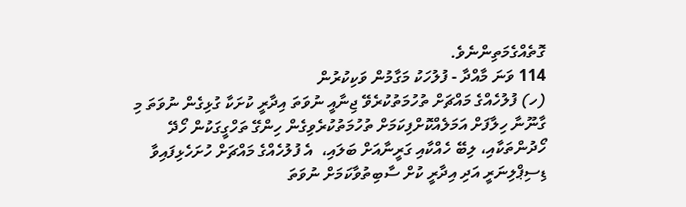ގޮތެއްގެމަތިންނެވެ.
114 ވަނަ މާއްދާ - ފުލުހަކު މަގާމުން ވަކިކުރުން
(ހ) ފުލުހެއްގެ މައްޗަށް ތުހުމަތުކުރެވޭ ޖިނާއީ ނުވަތަ އިދާރީ ކުށަކާ ގުޅިގެން ނުވަތަ މި ގާނޫނާ ހިލާފަށް އަމަލެއްކޮށްފިކަމަށް ތުހުމަތުކުރެވިގެން ހިންގޭ ތަހްގީގަކުން ހޯދޭ ހޯދުންތަކާއި، ލިބޭ ހެއްކާއި ގަރީނާއަށް ބަލައި،  އެ ފުލުހެއްގެ މައްޗަށް ހުށަހެޅިފައިވާ ޑިސިޕްލިނަރީ އަދި އިދާރީ ކުށް ސާބިތުވާކަމަށް ނުވަތަ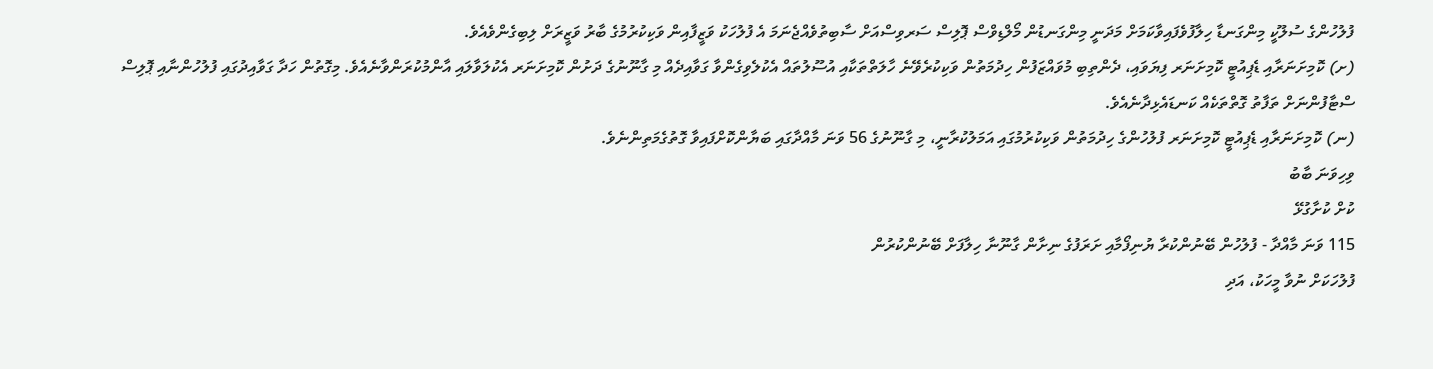ފުލުހުންގެ ސުލޫކީ މިންގަނޑާ ހިލާފުވެފައިވާކަމަށް މަދަނީ މިންގަނޑުން މޯލްޑިވްސް ޕޮލިސް ސަރވިސްއަށް ސާބިތުވެއްޖެނަމަ އެ ފުލުހަކު ވަޒީފާއިން ވަކިކުރުމުގެ ބާރު ވަޒީރަށް ލިބިގެންވެއެވެ.
(ށ) ކޮމިށަނަރާއި ޑެޕިއުޓީ ކޮމިށަނަރ ފިޔަވައި، ދެންތިބި މުވައްޒަފުން ހިދުމަތުން ވަކިކުރެވޭނެ ހާލަތްތަކާއި އުސޫލުތައް އެކުލެވިގެންވާ ގަވާއިދެއް މި ގާނޫނުގެ ދަށުން ކޮމިށަނަރ އެކުލަވާލައި އާންމުކުރަންވާނެއެވެ. މިގޮތުން ހަދާ ގަވާއިދުގައި ފުލުހުންނާއި ޕޮލިސް ސްޓާފުންނަށް ތަފާތު ގޮތްތަކެއް ކަނޑައެޅިދާނެއެވެ.
(ނ) ކޮމިށަނަރާއި ޑެޕިއުޓީ ކޮމިށަނަރ ފުލުހުންގެ ހިދުމަތުން ވަކިކުރުމުގައި އަމަލުކުރާނީ، މި ގާނޫނުގެ 56 ވަނަ މާއްދާގައި ބަޔާންކޮށްފައިވާ ގޮތުގެމަތިންނެވެ.
ވިހިވަނަ ބާބު
ކުށް ކުށާގުޅޭ
115 ވަނަ މާއްދާ - ފުލުހުން ބޭނުންކުރާ ޔުނިފޯމާއި ށަރަފުގެ ނިށާން ގާނޫނާ ހިލާފަށް ބޭނުންކުރުން
ފުލުހަކަށް ނުވާ މީހަކު، އަދި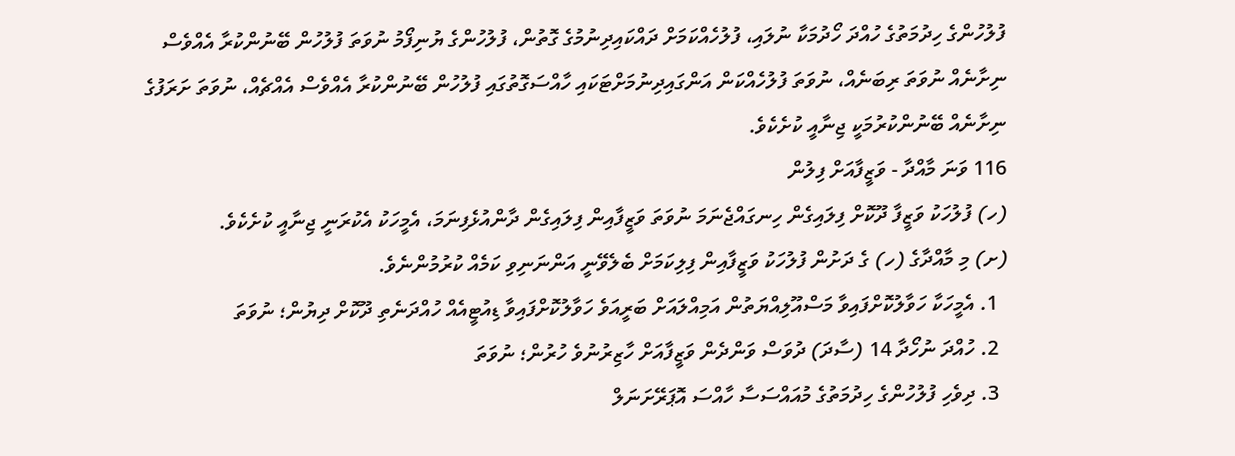ފުލުހުންގެ ހިދުމަތުގެ ހުއްދަ ހޯދުމަކާ ނުލައި، ފުލުހެއްކަމަށް ދައްކައިދިނުމުގެ ގޮތުން، ފުލުހުންގެ ޔުނިފޯމު ނުވަތަ ފުލުހުން ބޭނުންކުރާ އެއްވެސް ނިށާނެއް ނުވަތަ ރިބަނެއް، ނުވަތަ ފުލުހެއްކަން އަންގައިދިނުމަށްޓަކައި ހާއްސަގޮތުގައި ފުލުހުން ބޭނުންކުރާ އެއްވެސް އެއްޗެއް، ނުވަތަ ށަރަފުގެ ނިށާނެއް ބޭނުންކުރުމަކީ ޖިނާއީ ކުށެކެވެ.
116 ވަނަ މާއްދާ - ވަޒީފާއަށް ފިލުން
(ހ) ފުލުހަކު ވަޒީފާ ދޫކޮށް ފިލައިގެން ހިނގައްޖެނަމަ ނުވަތަ ވަޒީފާއިން ފިލައިގެން ދާންއުޅެފިނަމަ، އެމީހަކު އެކުރަނީ ޖިނާއީ ކުށެކެވެ.
(ށ) މި މާއްދާގެ (ހ) ގެ ދަށުން ފުލުހަކު ވަޒީފާއިން ފިލިކަމަށް ބެލެވޭނީ އަންނަނިވި ކަމެއް ކުރުމުންނެވެ.
  1. އެމީހަކާ ހަވާލުކޮށްފައިވާ މަސްއޫލިއްޔަތުން އަމިއްލައަށް ބަރީއަވެ ހަވާލުކޮށްފައިވާ ޑިއުޓީއެއް ހުއްދަނެތި ދޫކޮށް ދިޔުން؛ ނުވަތަ
  2. ހުއްދަ ނުހޯދާ 14 (ސާދަ) ދުވަސް ވަންދެން ވަޒީފާއަށް ހާޒިރުނުވެ ހުރުން؛ ނުވަތަ
  3. ދިވެހި ފުލުހުންގެ ހިދުމަތުގެ މުއައްސަސާ ހާއްސަ އޮޕަރޭށަނަލް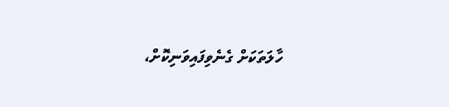ހާލަތަކަށް ގެނެވިފައިވަނިކޮށް،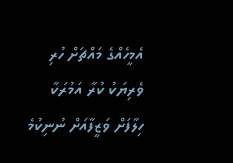އެމީހެއްގެ މައްޗަށް ހުރި ވެރިޔަކު ކުރާ އަމުރަކާ ހިލާފަށް ވަޒީފާއަށް ނުނިކުމެ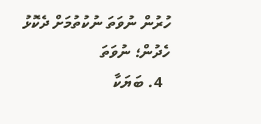ހުރުން ނުވަތަ ނުކުތުމަށް ދެކޮޅު ހެދުން؛ ނުވަތަ
  4. ބަޔަކާ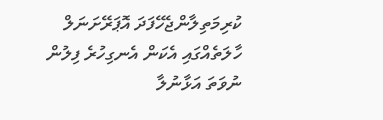ކުރިމަތިލާންޖެހޭފަދަ އޮޕަރޭށަނަލް ހާލަތެއްގައި އެކަން އެނގިހުރެ ފިލުން ނުވަތަ އަޅާނުލާ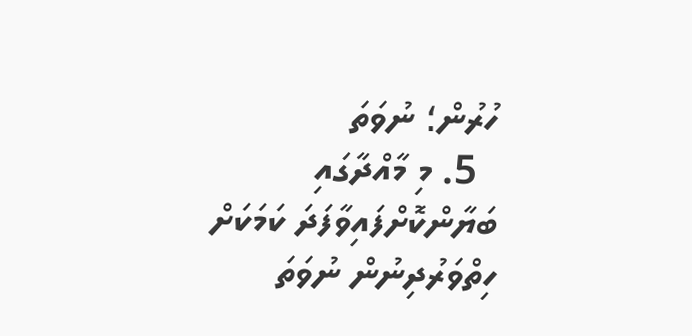ހުރުން؛ ނުވަތަ
  5. މި މާއްދާގައި ބަޔާންކޮށްފައިވާފަދަ ކަމަކަށް ހިތްވަރުދިނުން ނުވަތަ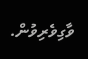ވާގިވެރިވުން.